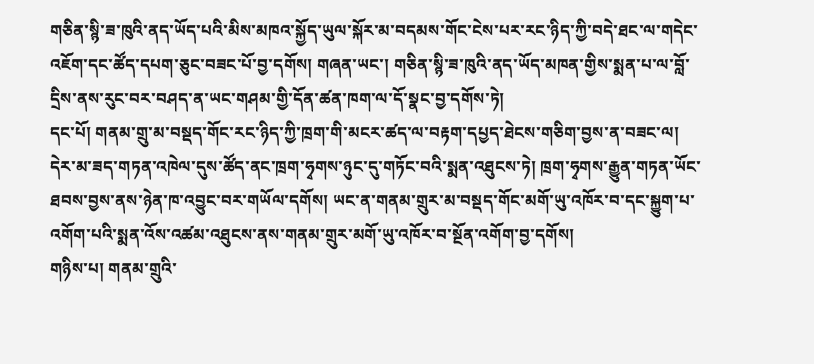གཅིན་སྙི་ཟ་ཁུའི་ནད་ཡོད་པའི་མིས་མཁའ་སྐྱོད་ཡུལ་སྐོར་མ་བདམས་གོང་ངེས་པར་རང་ཉིད་ཀྱི་བདེ་ཐང་ལ་གདེང་འཇོག་དང་ཚོད་དཔག་ཅུང་བཟང་པོ་བྱ་དགོས། གཞན་ཡང་། གཅིན་སྙི་ཟ་ཁུའི་ནད་ཡོད་མཁན་གྱིས་སྨན་པ་ལ་བློ་དྲིས་ནས་རུང་བར་བཤད་ན་ཡང་གཤམ་གྱི་དོན་ཚན་ཁག་ལ་དོ་སྣང་བྱ་དགོས་ཏེ།
དང་པོ། གནམ་གྲུ་མ་བསྡད་གོང་རང་ཉིད་ཀྱི་ཁྲག་གི་མངར་ཚད་ལ་བརྟག་དཔྱད་ཐེངས་གཅིག་བྱས་ན་བཟང་ལ། དེར་མ་ཟད་གཏན་འཁེལ་དུས་ཚོད་ནང་ཁྲག་ཧྭགས་ཉུང་དུ་གཏོང་བའི་སྨན་འཐུངས་ཏེ། ཁྲག་ཧྭགས་རྒྱུན་གཏན་ཡོང་ཐབས་བྱས་ནས་ཉེན་ཁ་འབྱུང་བར་གཡོལ་དགོས། ཡང་ན་གནམ་གྲུར་མ་བསྡད་གོང་མགོ་ཡུ་འཁོར་བ་དང་སྐྱུག་པ་འགོག་པའི་སྨན་འོས་འཚམ་འཐུངས་ནས་གནམ་གྲུར་མགོ་ཡུ་འཁོར་བ་སྔོན་འགོག་བྱ་དགོས།
གཉིས་པ། གནམ་གྲུའི་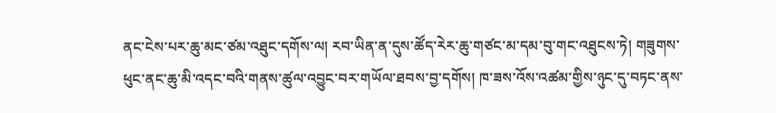ནང་ངེས་པར་ཆུ་མང་ཙམ་འཐུང་དགོས་ལ། རབ་ཡིན་ན་དུས་ཚོད་རེར་ཆུ་གཙང་མ་དམ་བུ་གང་འཐུངས་ཏེ། གཟུགས་ཕུང་ནང་ཆུ་མི་འདང་བའི་གནས་ཚུལ་འབྱུང་བར་གཡོལ་ཐབས་བྱ་དགོས། ཁ་ཟས་འོས་འཚམ་གྱིས་ཉུང་དུ་བཏང་ནས་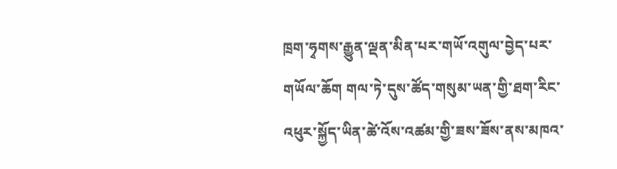ཁྲག་ཧྭགས་རྒྱུན་ལྡན་མིན་པར་གཡོ་འགུལ་བྱེད་པར་གཡོལ་ཆོག གལ་ཏེ་དུས་ཚོད་གསུམ་ཡན་གྱི་ཐག་རིང་འཕུར་སྐྱོད་ཡིན་ཚེ་འོས་འཚམ་གྱི་ཟས་ཟོས་ནས་མཁའ་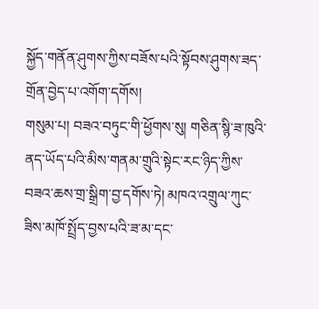སྐྱོད་གནོན་ཤུགས་ཀྱིས་བཟོས་པའི་སྟོབས་ཤུགས་ཟད་གྲོན་བྱེད་པ་འགོག་དགོས།
གསུམ་པ། བཟའ་བཏུང་གི་ཕྱོགས་སུ། གཅིན་སྙི་ཟ་ཁུའི་ནད་ཡོད་པའི་མིས་གནམ་གྲུའི་སྟེང་རང་ཉིད་ཀྱིས་བཟའ་ཆས་གྲ་སྒྲིག་བྱ་དགོས་ཏེ། མཁའ་འགྲུལ་ཀུང་ཟིས་མཁོ་སྤྲོད་བྱས་པའི་ཟ་མ་དང་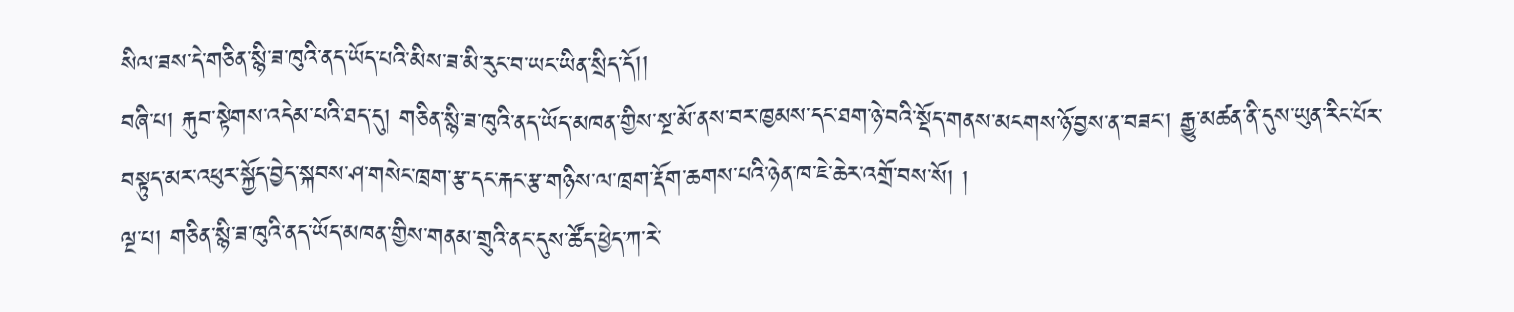སིལ་ཟས་དེ་གཅིན་སྙི་ཟ་ཁུའི་ནད་ཡོད་པའི་མིས་ཟ་མི་རུང་བ་ཡང་ཡིན་སྲིད་དོ།།
བཞི་པ། རྐུབ་སྟེགས་འདེམ་པའི་ཐད་དུ། གཅིན་སྙི་ཟ་ཁུའི་ནད་ཡོད་མཁན་གྱིས་སྔ་མོ་ནས་བར་ཁྱམས་དང་ཐག་ཉེ་བའི་སྡོད་གནས་མངགས་ཉོ་བྱས་ན་བཟང་། རྒྱུ་མཚན་ནི་དུས་ཡུན་རིང་པོར་བསྟུད་མར་འཕུར་སྐྱོད་བྱེད་སྐབས་ཤ་གསེང་ཁྲག་རྩ་དང་རྐང་རྩ་གཉིས་ལ་ཁྲག་རྡོག་ཆགས་པའི་ཉེན་ཁ་ཇེ་ཆེར་འགྲོ་བས་སོ། །
ལྔ་པ། གཅིན་སྙི་ཟ་ཁུའི་ནད་ཡོད་མཁན་གྱིས་གནམ་གྲུའི་ནང་དུས་ཚོད་ཕྱེད་ཀ་རེ་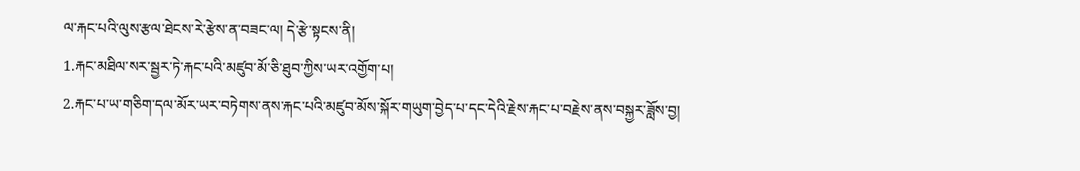ལ་རྐང་པའི་ལུས་རྩལ་ཐེངས་རེ་རྩེས་ན་བཟང་ལ། དེ་རྩེ་སྟངས་ནི།
1.རྐང་མཐིལ་སར་སྦྱར་ཏེ་རྐང་པའི་མཛུབ་མོ་ཅི་ཐུབ་ཀྱིས་ཡར་འགྱོག་པ།
2.རྐང་པ་ཡ་གཅིག་དལ་མོར་ཡར་བཏེགས་ནས་རྐང་པའི་མཛུབ་མོས་སྐོར་གཡུག་བྱེད་པ་དང་དེའི་རྗེས་རྐང་པ་བརྗེས་ནས་བསྐྱར་ཟློས་བྱ།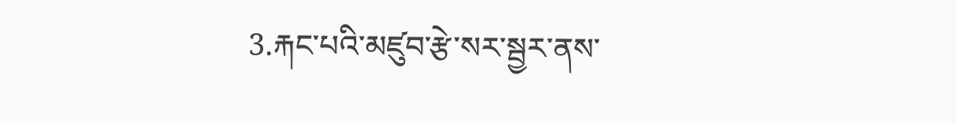3.རྐང་པའི་མཛུབ་རྩེ་སར་སྦྱར་ནས་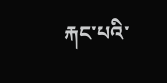རྐང་པའི་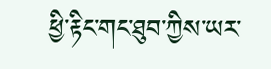ཕྱི་རྟིང་གང་ཐུབ་ཀྱིས་ཡར་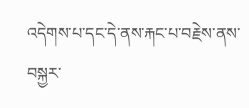འདེགས་པ་དང་དེ་ནས་རྐང་པ་བརྗེས་ནས་བསྐྱར་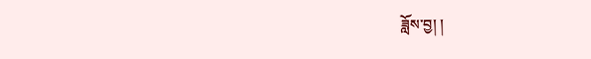ཟློས་བྱ། །